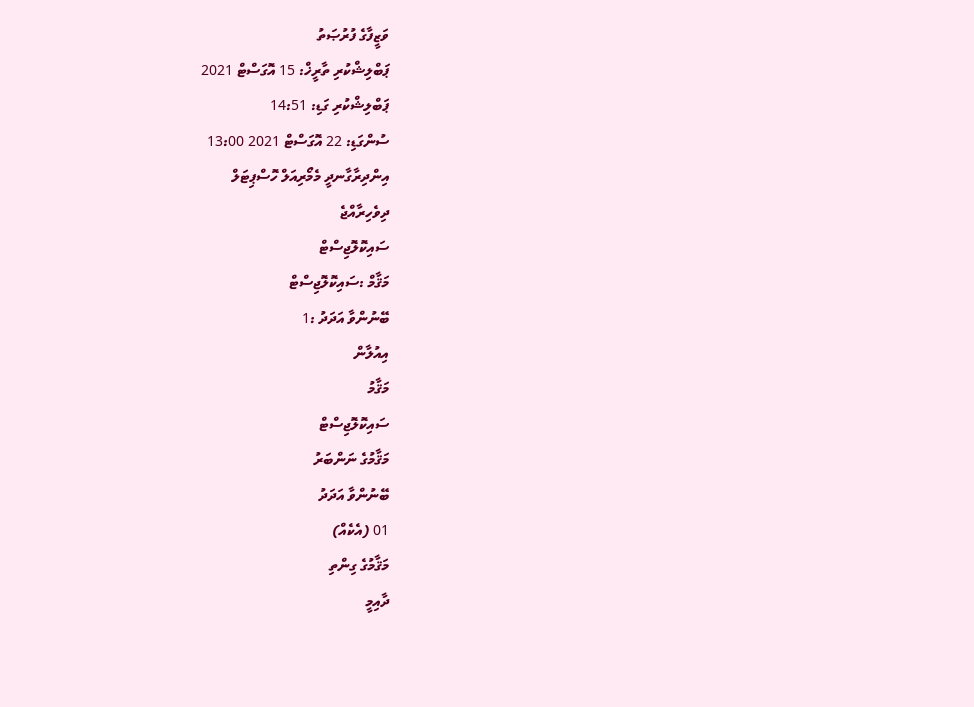ވަޒީފާގެ ފުރުޞަތު
ޕަބްލިޝްކުރި ތާރީޚް: 15 އޮގަސްޓް 2021
ޕަބްލިޝްކުރި ގަޑި: 14:51
ސުންގަޑި: 22 އޮގަސްޓް 2021 13:00
އިންދިރާގާނދީ މެމޯރިއަލް ހޮސްޕިޓަލް
ދިވެހިރާއްޖެ
ސައިކޮލޮޖިސްޓް
މަޤާމް :ސައިކޮލޮޖިސްޓް
ބޭނުންވާ އަދަދު :1
އިއުލާން
މަޤާމު
ސައިކޮލޮޖިސްޓް
މަޤާމުގެ ނަންބަރު
ބޭނުންވާ އަދަދު
01 (އެކެއް)
މަޤާމުގެ ގިންތި
ދާއިމީ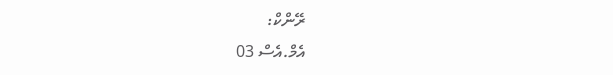ރޭންކް:
އެމް.އެސް 03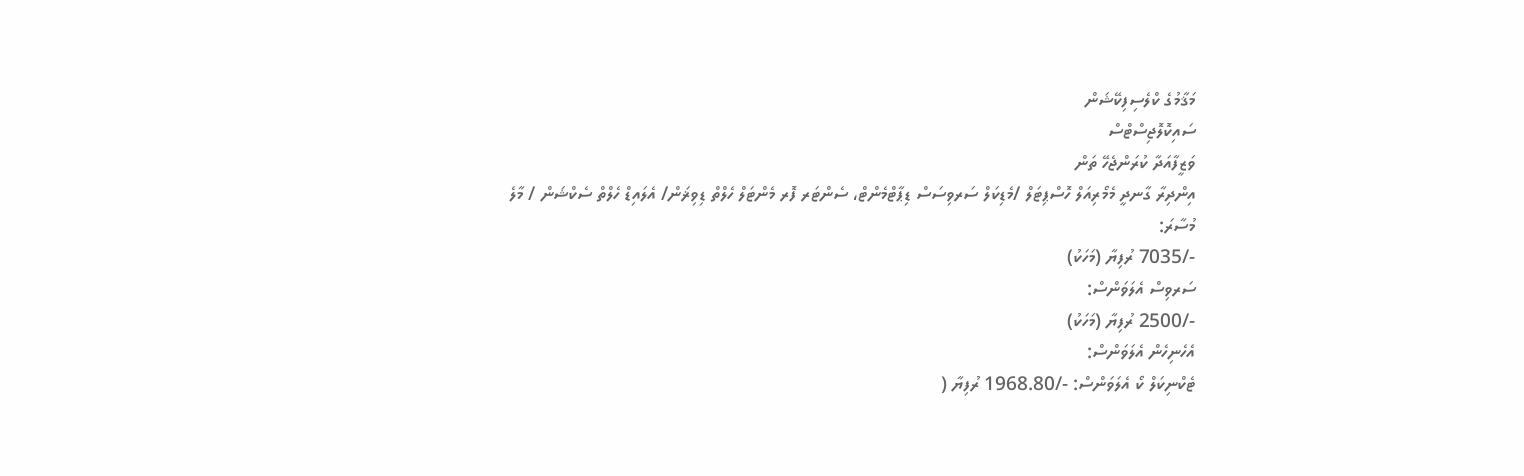މަޤާމުގެ ކްލެސިފިކޭޝަން
ސައިކޮލޮޖިސްޓްސް
ވަޒީފާއަދާ ކުރަންޖެހޭ ތަން
އިންދިރާ ގާނދީ މެމޯރިއަލް ހޮސްޕިޓަލް /މެޑިކަލް ސަރވިސަސް ޑިޕާޓްމެންޓް، ސެންޓަރ ފޮރ މެންޓަލް ހެލްތް ޑިވިޜަން/ އެލައިޑް ހެލްތް ސެކްޝަން / މާލެ
މުސާރަ:
-/7035 ރުފިޔާ (މަހަކު)
ސަރވިސް އެލަވަންސް:
-/2500 ރުފިޔާ (މަހަކު)
އެހެނިހެން އެލަވަންސް:
ޓެކްނިކަލް ކޯ އެލަވަންސް: -/1968.80 ރުފިޔާ (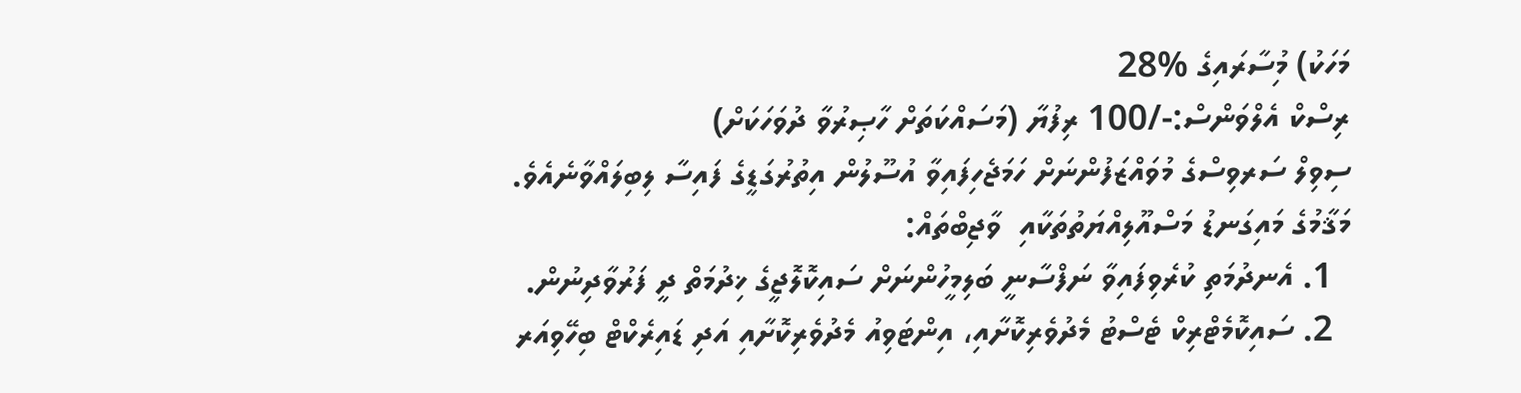މަހަކު) މުިސާރައިގެ %28
ރިސްކް އެލްވަންސް:-/100 ރިފުޔާ (މަސައްކަތަށް ހާޞިރުވާ ދުވަހަކަށް)
ސިވިލް ސަރވިސްގެ މުވައްޒަފުންނަށް ހަމަޖެހިފައިވާ އުސޫލުން އިތުރުގަޑީގެ ފައިސާ ލިބިލައްވާނެއެވެ.
މަޤާމުގެ މައިގަނޑު މަސްއޫލިއްޔަތުތަކާއި  ވާޖިބްތައް:
  1. އެނދުމަތި ކުރެވިފައިވާ ނަފްސާނީ ބަލިމީހުންނަށް ސައިކޮލޮޖީގެ ޚިދުމަތް ދީ ފަރުވާދިނުން.
  2. ސައިކޮމެޓްރިކް ޓެސްޓު މެދުވެރިކޮށާއި، އިންޓަވިއު މެދުވެރިކޮށާއި އަދި ޑައިރެކްޓް ބިހޭވިއަރ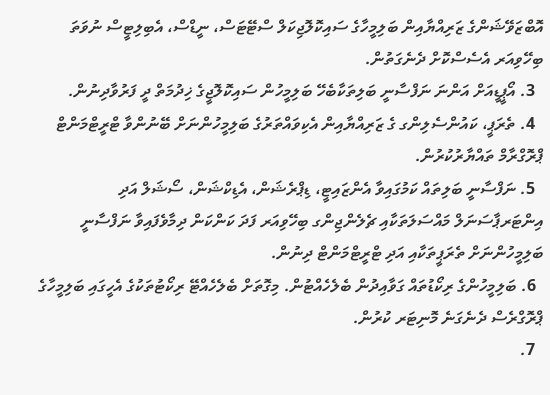އޮބްޒަވޭޝަންގެ ޒަރިއްޔާއިން ބަލިމީހާގެ ސައިކޮލޮޖިކަލް ސްޓޭޓަސް، ނީޑްސް، އެބިލިޓީސް ނުވަތަ ބިހޭވިއަރ އެސެސްކޮށް ދެނެގަތުން.
  3. އޯޕީޑީއަށް އަންނަ ނަފްސާނީ ބަލިތަކާބެހޭ ބަލިމީހުން ސައިކޮލޮޖީގެ ޚިދުމަތް ދީ ފަރުވާދިނުން.
  4. ތެރަޕީ، ކައުންސެލިންގ ގެ ޒަރިއްޔާއިން އެކިވައްތަރުގެ ބަލިމީހުންނަށް ބޭނުންވާ ޓްރީޓްމަންޓް ޕްރޮގްރާމް ތައްޔާރުކުރުން.
  5. ނަފްސާނީ ބަލިތައް ކަމުގައިވާ އެންޒައިޓީ، ޑިޕްރެޝަން، އެޑިކްޝަން، ސޯޝަލް އަދި އިންޓަރޕާސަނަލް މައްސަލަތަކާއި ޗެލެންޖިންގ ބިހޭވިއަރ ފަދަ ކަންކަން ދިމާވެފައިވާ ނަފްސާނީ ބަލިމީހުންނަށް ތެރަޕީތަކާއި އަދި ޓްރީޓްމަންޓް ދިނުން.
  6. ބަލިމީހުންގެ ރިކޯޑުތައް ގަވާއިދުން ބެލެހެއްޓުން. މިގޮތަށް ބެލެހެއްޓޭ ރިކޯޓުތަކުގެ އެހީގައި ބަލިމީހާގެ ޕްރޮގްރެސް ދެނެގަނެ މޮނިޓަރ ކުރުން.
  7.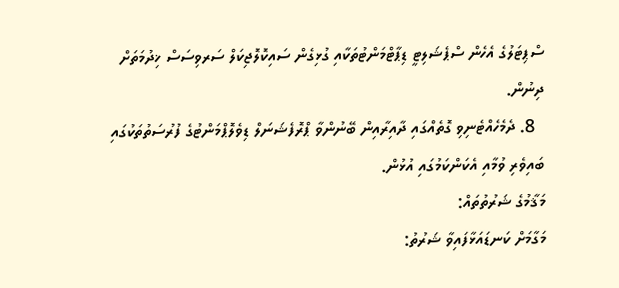ސްޕިޓަލުގެ އެހެން ސްޕެޝަލިޓީ ޑިޕާޓްމަންޓުތަކާއި ގުޅިގެން ސައިކޮލޮޖިކަލް ސަރވިސަސް ޚިދުމަތަށް ދިނުން.
  8. ދެމެހެއްޓެނިވި ގޮތެއްގައި ދާއިރާއިން ބޭނުންވާ ޕްރޮފެޝަނަލް ޑިވެލޮޕްމަންޓުގެ ފުރުސަތުތަކުގައި ބައިވެރި ވުމާއި އެކަންކަމުގައި އުޅުން.
މަޤާމުގެ ޝަރުތުތައް:
މަގާމަށް ކަނޑައަޅާފައިވާ ޝަރުތު: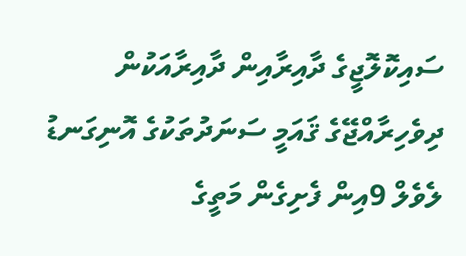ސައިކޮލޮޖީގެ ދާއިރާއިން ދާއިރާއަކުން ދިވެހިރާއްޖޭގެ ޤައަމީ ސަނަދުތަކުގެ އޮނިގަނޑު ލެވެލް 9އިން ފެށިގެން މަތީގެ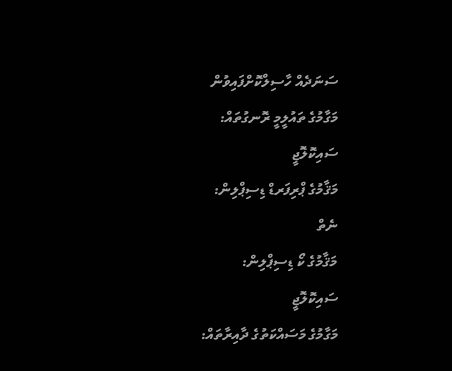ސަނަދެއް ހާސިލްކޮށްފައިވުން
މަގާމުގެ ތައުލީމީ ރޮނގުތައް:
ސައިކޮލޮޖީ
މަޤާމުގެ ޕްރިފަރޑް ޑިސިޕްލިން:
ނެތް
މަޤާމުގެ ކޯ ޑިސިޕްލިން:
ސައިކޮލޮޖީ
މަގާމުގެ މަސައްކަތުގެ ދާއިރާތައް: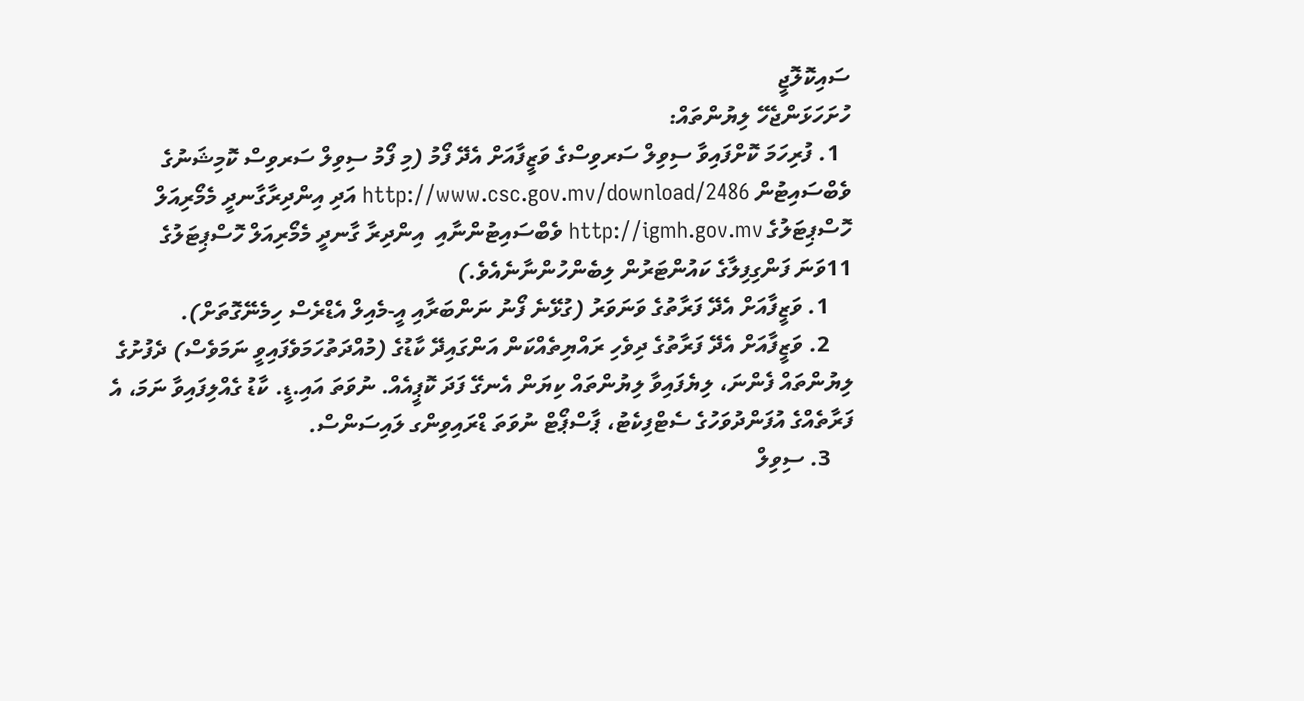ސައިކޮލޮޖީ
ހުށަހަޅަންޖެހޭ ލިޔުންތައް:
  1. ފުރިހަމަ ކޮށްފައިވާ ސިވިލް ސަރވިސްގެ ވަޒީފާއަށް އެދޭ ފޯމު (މި ފޯމު ސިވިލް ސަރވިސް ކޮމިޝަނުގެ ވެބްސައިޓުން http://www.csc.gov.mv/download/2486 އަދި އިންދިރާގާނދީ މެމޯރިއަލް ހޮސްޕިޓަލުގެ http://igmh.gov.mv ވެބްސައިޓުންނާއި  އިންދިރާ ގާނދީ މެމޯރިއަލް ހޮސްޕިޓަލުގެ 11ވަނަ ފަންގިފިލާގެ ކައުންޓަރުން ލިބެންހުންނާނެއެވެ.)
    1. ވަޒީފާއަށް އެދޭ ފަރާތުގެ ވަނަވަރު (ގުޅޭނެ ފޯނު ނަންބަރާއި އީ-މެއިލް އެޑްރެސް ހިމެނޭގޮތަށް).
    2. ވަޒީފާއަށް އެދޭ ފަރާތުގެ ދިވެހި ރައްޔިތެއްކަން އަންގައިދޭ ކާޑުގެ (މުއްދަތުހަމަވެފައިވީ ނަމަވެސް) ދެފުށުގެ ލިޔުންތައް ފެންނަ، ލިޔެފައިވާ ލިޔުންތައް ކިޔަން އެނގޭ ފަދަ ކޮޕީއެއް. ނުވަތަ އައި.ޑީ. ކާޑު ގެއްލިފައިވާ ނަމަ، އެ ފަރާތެއްގެ އުފަންދުވަހުގެ ސެޓްފިކެޓު، ޕާސްޕޯޓް ނުވަތަ ޑްރައިވިންގ ލައިސަންސް.
    3. ސިވިލް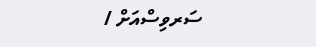ސަރވިސްއަށް /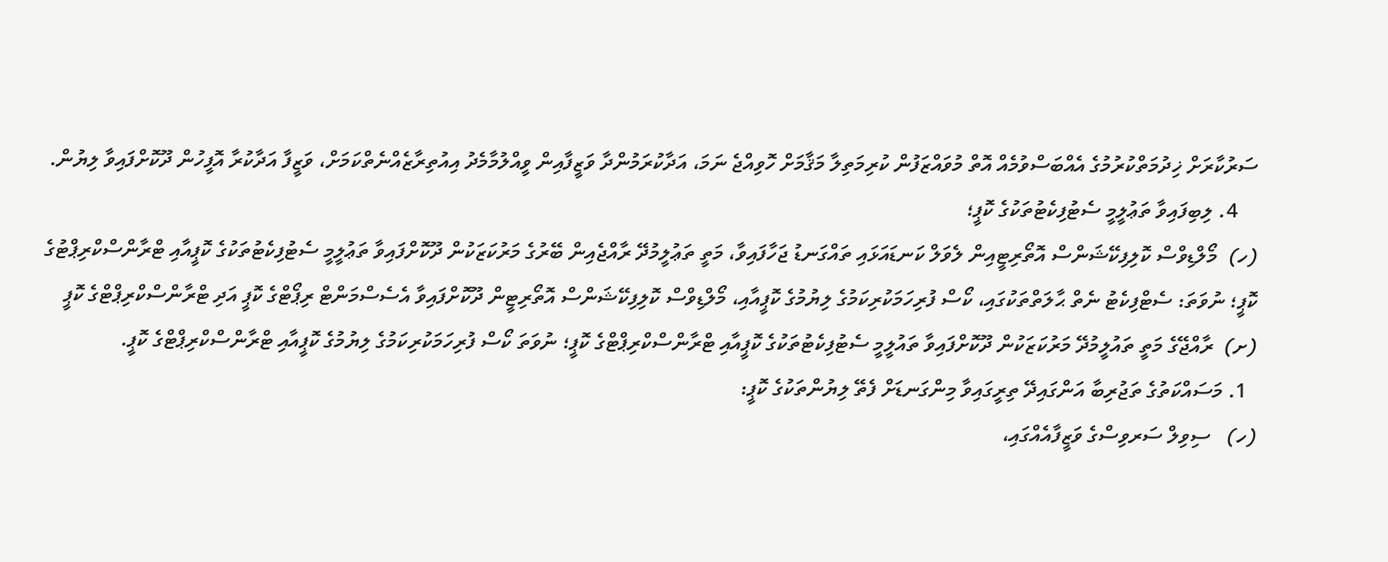ސަރުކާރަށް ޚިދުމަތްކުރުމުގެ އެއްބަސްވުމެއް އޮތް މުވައްޒަފުން ކުރިމަތިލާ މަޤާމަށް ހޮވިއްޖެ ނަމަ، އަދާކުރަމުންދާ ވަޒީފާއިން ވީއްލުމާމެދު އިއުތިރާޒެއްނެތްކަމަށް، ވަޒީފާ އަދާކުރާ އޮފީހުން ދޫކޮށްފައިވާ ލިޔުން.
    4. ލިބިފައިވާ ތަޢުލީމީ ސެޓުފިކެޓުތަކުގެ ކޮޕީ؛
(ހ)  މޯލްޑިވްސް ކޮލިފިކޭޝަންސް އޮތޯރިޓީއިން ލެވަލް ކަނޑައަޅައި ތައްގަނޑު ޖަހާފައިވާ، މަތީ ތަޢުލީމުދޭ ރާއްޖެއިން ބޭރުގެ މަރުކަޒަކުން ދޫކޮށްފައިވާ ތަޢުލީމީ ސެޓުފިކެޓުތަކުގެ ކޮޕީއާއި ޓްރާންސްކްރިޕްޓުގެ ކޮޕީ؛ ނުވަތަ: ސެޓްފިކެޓު ނެތް ޙާލަތްތަކުގައި، ކޯސް ފުރިހަމަކުރިކަމުގެ ލިޔުމުގެ ކޮޕީއާއި، މޯލްޑިވްސް ކޮލިފިކޭޝަންސް އޮތޯރިޓީން ދޫކޮށްފައިވާ އެސެސްމަންޓް ރިޕޯޓްގެ ކޮޕީ އަދި ޓްރާންސްކްރިޕްޓްގެ ކޮޕީ
(ށ)  ރާއްޖޭގެ މަތީ ތައުލީމުދޭ މަރުކަޒަކުން ދޫކޮށްފައިވާ ތައުލީމީ ސެޓުފިކެޓުތަކުގެ ކޮޕީއާއި ޓްރާންސްކްރިޕްޓްގެ ކޮޕީ؛ ނުވަތަ ކޯސް ފުރިހަމަކުރިކަމުގެ ލިޔުމުގެ ކޮޕީއާއި ޓްރާންސްކްރިޕްޓްގެ ކޮޕީ.
  1. މަސައްކަތުގެ ތަޖުރިބާ އަންގައިދޭ ތިރީގައިވާ މިންގަނޑަށް ފެތޭ ލިޔުންތަކުގެ ކޮޕީ:
(ހ)   ސިވިލް ސަރވިސްގެ ވަޒީފާއެއްގައި،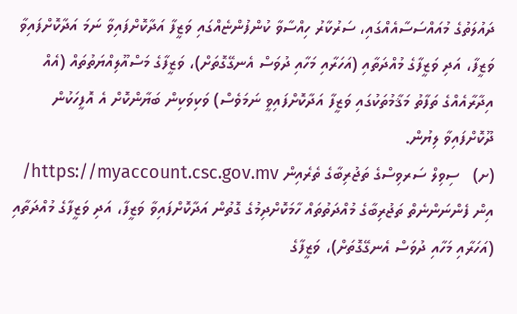ދައުލަތުގެ މުއައްސަސާއެއްގައި، ސަރުކާރު ހިއްސާވާ ކުންފުންޏެއްގައި ވަޒީފާ އަދާކޮށްފައިވާ ނަމަ އަދާކޮށްފައިވާ ވަޒީފާ، އަދި ވަޒީފާގެ މުއްދަތާއި (އަހަރާއި މަހާއި ދުވަސް އެނގޭގޮތަށް)، ވަޒީފާގެ މަސްއޫލިއްޔަތުތައް (އެއް އިދާރާއެއްގެ ތަފާތު މަޤާމުތަކުގައި ވަޒީފާ އަދާކޮށްފައިވީ ނަމަވެސް) ވަކިވަކިން ބަޔާންކޮށް އެ އޮފީހަކުން ދޫކޮށްފައިވާ ލިޔުން.
(ށ)   ސިވިލް ސަރވިސްގެ ތަޖުރިބާގެ ތެރެއިން https://myaccount.csc.gov.mv/ އިން ފެންނަންނެތް ތަޖުރިބާގެ މުއްދަތުތައް ހާމަކޮށްދިމުގެ ގޮތުން އަދާކޮށްފައިވާ ވަޒީފާ، އަދި ވަޒީފާގެ މުއްދަތާއި (އަހަރާއި މަހާއި ދުވަސް އެނގޭގޮތަށް)، ވަޒީފާގެ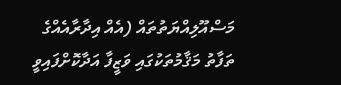މަސްއޫލިއްޔަތުތައް (އެއް އިދާރާއެއްގެ ތަފާތު މަޤާމުތަކުގައި ވަޒީފާ އަދާކޮށްފައިވީ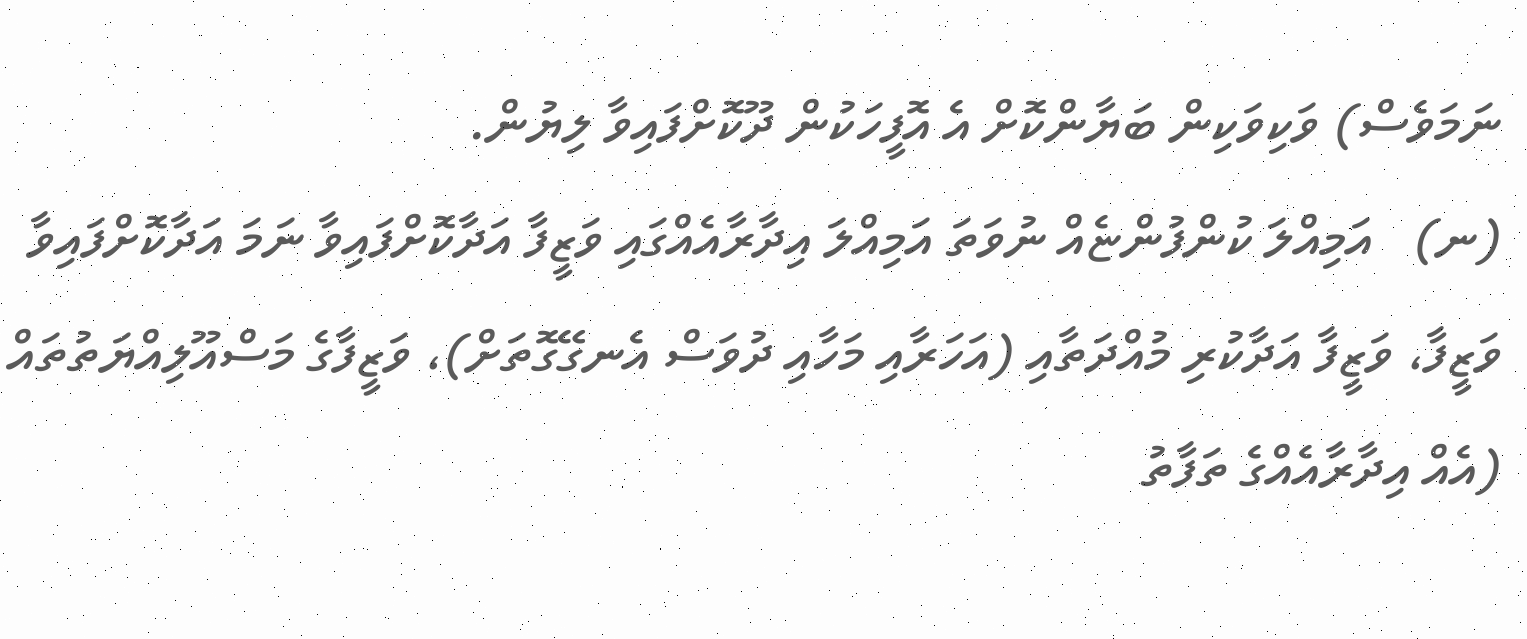ނަމަވެސް) ވަކިވަކިން ބަޔާންކޮށް އެ އޮފީހަކުން ދޫކޮށްފައިވާ ލިޔުން.
(ނ)   އަމިއްލަ ކުންފުންޏެއް ނުވަތަ އަމިއްލަ އިދާރާއެއްގައި ވަޒީފާ އަދާކޮށްފައިވާ ނަމަ އަދާކޮށްފައިވާ ވަޒީފާ، ވަޒީފާ އަދާކުރި މުއްދަތާއި (އަހަރާއި މަހާއި ދުވަސް އެނގޭގޮތަށް)، ވަޒީފާގެ މަސްއޫލިއްޔަތުތައް (އެއް އިދާރާއެއްގެ ތަފާތު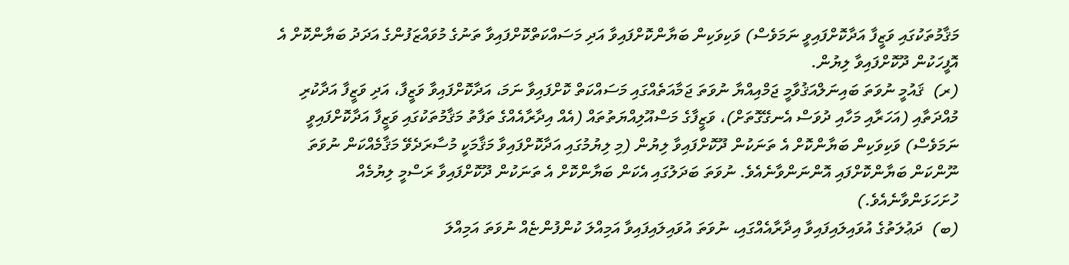މަޤާމުތަކުގައި ވަޒީފާ އަދާކޮށްފައިވީ ނަމަވެސް) ވަކިވަކިން ބަޔާންކޮށްފައިވާ އަދި މަސައްކަތްކޮށްފައިވާ ތަނުގެ މުވައްޒަފުންގެ އަދަދު ބަޔާންކޮށް އެ އޮފީހަކުން ދޫކޮށްފައިވާ ލިޔުން.
(ރ)  ޤައުމީ ނުވަތަ ބައިނަލްއަޤުވާމީ ޖަމްއިއްޔާ ނުވަތަ ޖަމާއަތެއްގައި މަސައްކަތް ކޮށްފައިވާ ނަމަ، އަދާކޮށްފައިވާ ވަޒީފާ، އަދި ވަޒީފާ އަދާކުރި މުއްދަތާއި (އަހަރާއި މަހާއި ދުވަސް އެނގޭގޮތަށް)، ވަޒީފާގެ މަސްއޫލިއްޔަތުތައް (އެއް އިދާރާއެއްގެ ތަފާތު މަޤާމުތަކުގައި ވަޒީފާ އަދާކޮށްފައިވީ ނަމަވެސް) ވަކިވަކިން ބަޔާންކޮށް އެ ތަނަކުން ދޫކޮށްފައިވާ ލިޔުން (މި ލިޔުމުގައި އަދާކޮށްފައިވާ މަޤާމަކީ މުސާރަދެވޭ މަޤާމެއްކަން ނުވަތަ ނޫންކަން ބަޔާންކޮށްފައި އޮންނަންވާނެއެވެ. ނުވަތަ ބަދަލުގައި އެކަން ބަޔާންކޮށް އެ ތަނަކުން ދޫކޮށްފައިވާ ރަސްމީ ލިޔުމެއް ހުށަހަޅަންވާނެއެވެ.)
(ބ)  ދަޢުލަތުގެ އުވައިލައިފައިވާ އިދާރާއެއްގައި، ނުވަތަ އުވައިލައިފައިވާ އަމިއްލަ ކުންފުންޏެއް ނުވަތަ އަމިއްލަ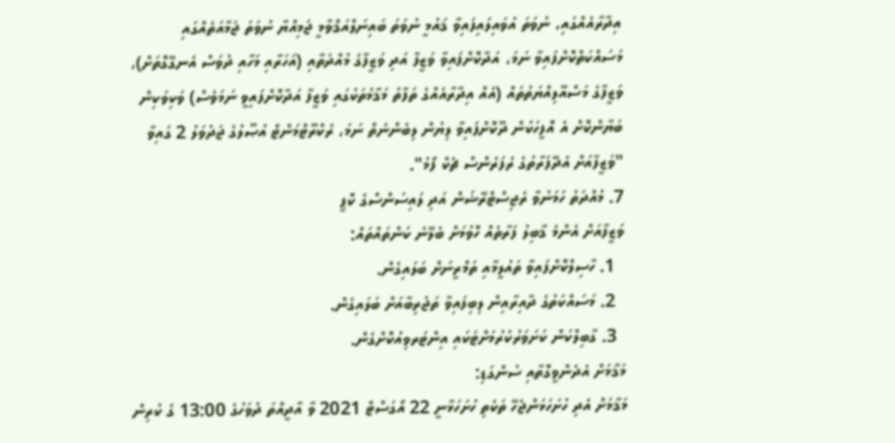އިދާރާއެއްގައި، ނުވަތަ އުވައިލައިފައިވާ ޤައުމީ ނުވަތަ ބައިނަލްއަޤްވާމީ ޖަމިއްޔާ ނުވަތަ ޖަމާއަތެއްގައި މަސައްކަތްކޮށްފައިވާ ނަމަ، އަދާކޮށްފައިވާ ވަޒީފާ އަދި ވަޒީފާގެ މުއްދަތާއި (އަހަރާއި މަހާއި ދުވަސް އެނގޭގޮތަށް)، ވަޒީފާގެ މަސްއޫލިއްޔަތުތައް (އެއް އިދާރާއެއްގެ ތަފާތު މަޤާމުތަކުގައި ވަޒީފާ އަދާކޮށްފައިވީ ނަމަވެސް) ވަކިވަކިން ބަޔާންކޮށް އެ އޮފީހަކުން ދޫކޮށްފައިވާ ލިޔުން ލިބެންނެތް ނަމަ، ރެކްރޫޓްމަންޓް އުޞޫލުގެ ޖަދުވަލު 2 ގައިވާ "ވަޒީފާއަށް އެދޭފަރާތުގެ ރެފަރެންސް ޗެކް ފޯމު".
7. މުއްދަތު ހަމަނުވާ ރެޖިސްޓްރޭޝަން އަދި ލައިސަންސްގެ ކޮޕީ
ވަޒީފާއަށް އެންމެ ޤާބިލު ފަރާތެއް ހޮވުމަށް ބެލޭނެ ކަންތައްތައް:
  1. ހާސިލްކޮށްފައިވާ ތައުލީމާއި ތަމްރީނަށް ބަލައިގެން.
  2. މަސައްކަތުގެ ދާއިރާއިން ލިބިފައިވާ ތަޖުރިބާއަށް ބަލައިގެން.
  3. ގާބިލްކަން ކަށަވަރުކުރުމަށްޓަކައި އިންޓަރވިއުކޮށްގެން.
މަޤާމަށް އެދެންވީގޮތާއި ސުންގަޑި:
މަޤާމަށް އެދި ހުށަހަޅަންޖެހޭ ތަކެތި ހުށަހަޅާނީ 22 އޯގަސްޓް 2021 ވާ އާދީއްތަ ދުވަހުގެ 13:00 ގެ ކުރިން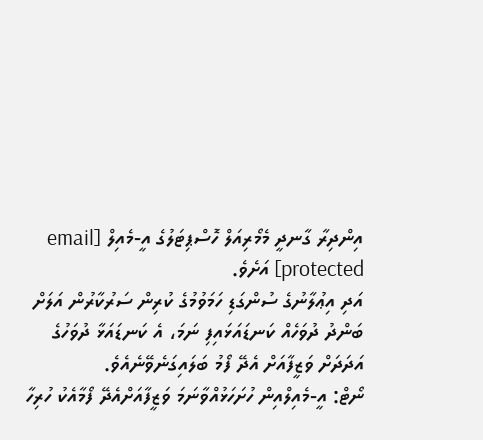އިންދިރާ ގާނދީ މެމޯރިއަލް ހޮސްޕިޓަލުގެ އީ-މެއިލް [email protected] އަށެވެ.
އަދި އިޢުލާނުގެ ސުންގަޑި ހަމަވުމުގެ ކުރިން ސަރުކާރުން އަލަށް ބަންދު ދުވަހެއް ކަނޑައަޅައިފި ނަމަ، އެ ކަނޑައަޅާ ދުވަހުގެ އަދަދަށް ވަޒީފާއަށް އެދޭ ފޯމު ބަލައިގަނެވޭނެއެވެ.
ނޯޓް: އީ-މެއިލްއިން ހުށަހަޅުއްވާނަމަ ވަޒީފާއަށްއެދޭ ފޯމާއެކު ހުރިހާ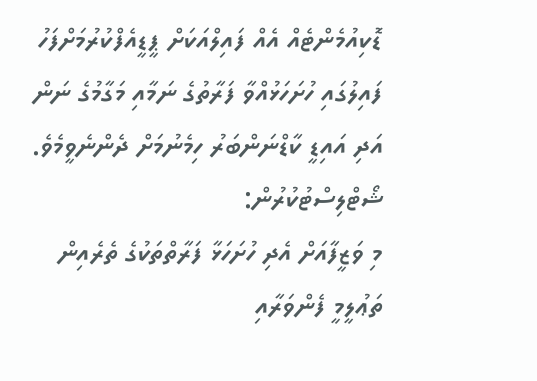ޑޮކިއުމެންޓެއް އެއް ފައިލްއަކަށް ޕީޑީއެފްކުރުމަށްފަހު ފައިލުގައި ހުށަހަޅުއްވާ ފަރާތުގެ ނަމާއި މަގާމުގެ ނަން އަދި އައިޑީ ކާޑްނަންބަރު ހިމެނުމަށް ދެންނެވީމެވެ.
ޝޯޓްލިސްޓުކުރުން:
މި ވަޒީފާއަށް އެދި ހުށަހަޅާ ފަރާތްތަކުގެ ތެރެއިން ތަޢުލީމީ ފެންވަރާއި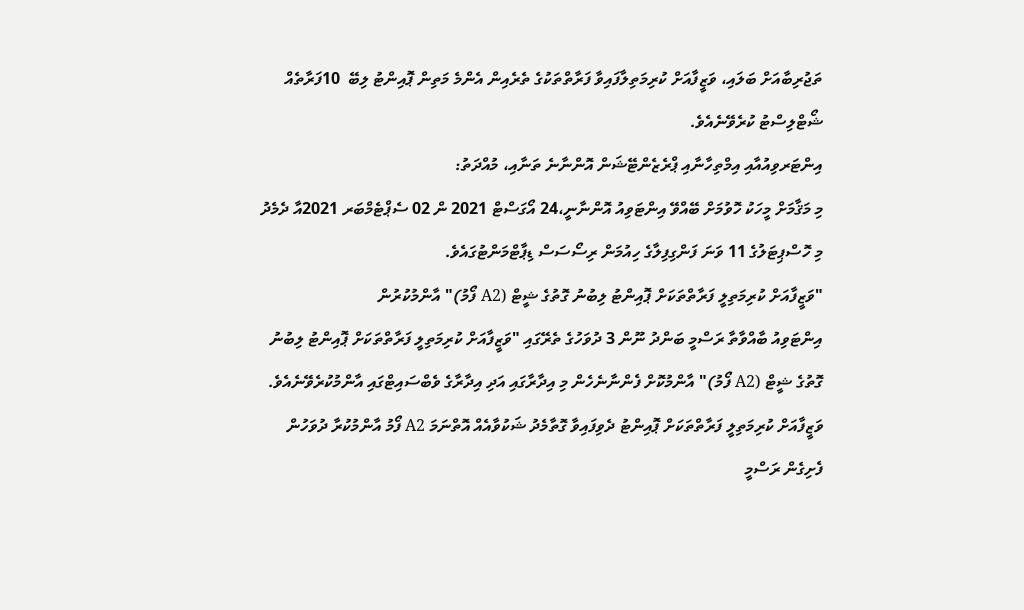ތަޖުރިބާއަށް ބަލައި، ވަޒީފާއަށް ކުރިމަތިލާފައިވާ ފަރާތްތަކުގެ ތެރެއިން އެންމެ މަތިން ޕޮއިންޓު ލިބޭ  10ފަރާތެއް ޝޯޓްލިސްޓު ކުރެވޭނެއެވެ.
އިންޓަރވިއުއާއި އިމްތިހާނާއި ޕްރެޒެންޓޭޝަން އޮންނާނެ ތަނާއި، މުއްދަތު:
މި މަޤާމަށް މީހަކު ހޮވުމަށް ބޭއްވޭ އިންޓަވިއު އޮންނާނީ،24 އޯގަސްޓް 2021 ން 02 ސެޕްޓެމްބަރ 2021އާ ދެމެދު މި ހޮސްޕިޓަލުގެ 11 ވަނަ ފަންގިފިލާގެ ހިއުމަން ރިސޯސަސް ޑިޕާޓްމަންޓުގައެވެ.
"ވަޒީފާއަށް ކުރިމަތިލީ ފަރާތްތަކަށް ޕޮއިންޓު ލިބުނު ގޮތުގެ ޝީޓް (A2 ފޯމު)" އާންމުކުރުން
އިންޓަވިއު ބާއްވާތާ ރަސްމީ ބަންދު ނޫން 3 ދުވަހުގެ ތެރޭގައި "ވަޒީފާއަށް ކުރިމަތިލީ ފަރާތްތަކަށް ޕޮއިންޓު ލިބުނު ގޮތުގެ ޝީޓް (A2 ފޯމު)" އާންމުކޮށް ފެންނާނެހެން މި އިދާރާގައި އަދި އިދާރާގެ ވެބްސައިޓްގައި އާންމުކުރެވޭނެއެވެ. ވަޒީފާއަށް ކުރިމަތިލީ ފަރާތްތަކަށް ޕޮއިންޓު ދެވިފައިވާ ގޮތާމެދު ޝަކުވާއެއް އޮތްނަމަ A2 ފޯމު އާންމުކުރާ ދުވަހުން ފެށިގެން ރަސްމީ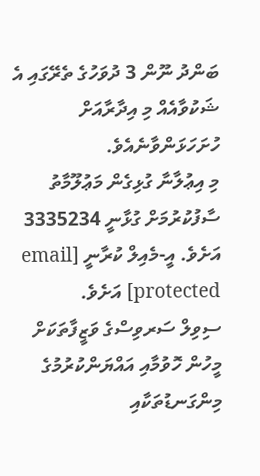ބަންދު ނޫން 3 ދުވަހުގެ ތެރޭގައި އެ ޝަކުވާއެއް މި އިދާރާއަށް ހުށަހަޅަންވާނެއެވެ.
މި އިޢުލާނާ ގުޅިގެން މަޢުލޫމާތު ސާފުކުރުމަށް ގުޅާނީ 3335234 އަށެވެ. އީ-މެއިލް ކުރާނީ [email protected] އަށެވެ.
ސިވިލް ސަރވިސްގެ ވަޒީފާތަކަށް މީހުން ހޮވުމާއި އައްޔަންކުރުމުގެ މިންގަނޑުތަކާއި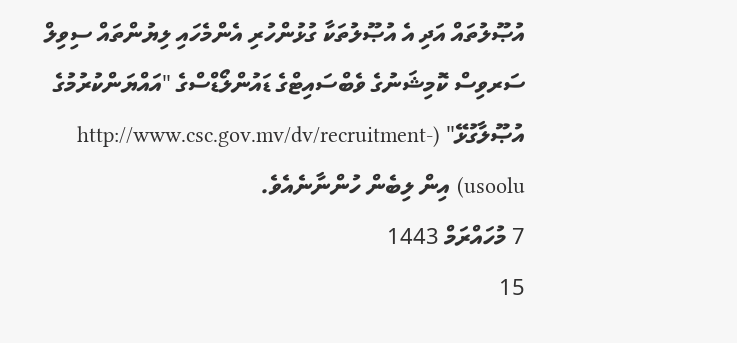އުޞޫލުތައް އަދި އެ އުޞޫލުތަކާ ގުޅުންހުރި އެންމެހައި ލިޔުންތައް ސިވިލް ސަރވިސް ކޮމިޝަނުގެ ވެބްސައިޓްގެ ޑައުންލޯޑްސްގެ "އައްޔަންކުރުމުގެ އުޞޫލާގުޅޭ" (http://www.csc.gov.mv/dv/recruitment-usoolu) އިން ލިބެން ހުންނާނެއެވެ.
7 މުހައްރަމް 1443
15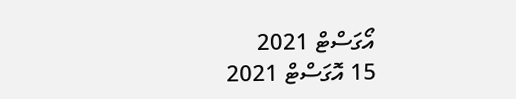އޯގަސްޓް 2021
15 އޮގަސްޓް 2021